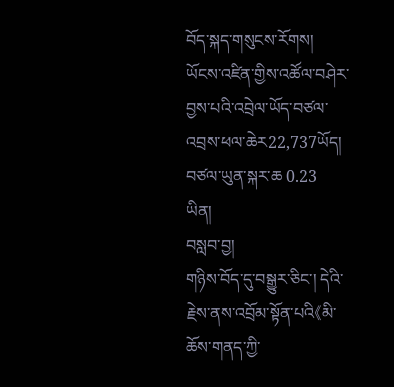བོད་སྐད་གསུངས་རོགས།
ཡོངས་འཛིན་གྱིས་འཚོལ་བཤེར་བྱས་པའི་འབྲེལ་ཡོད་བཙལ་འབྲས་ཕལ་ཆེར22,737ཡོད། བཙལ་ཡུན་སྐར་ཆ 0.23
ཡིན།
བསླབ་བྱ།
གཉིས་བོད་དུ་བསྒྱུར་ཅིང་། དེའི་རྗེས་ནས་འབྲོམ་སྟོན་པའི《མི་ཆོས་གནད་ཀྱི་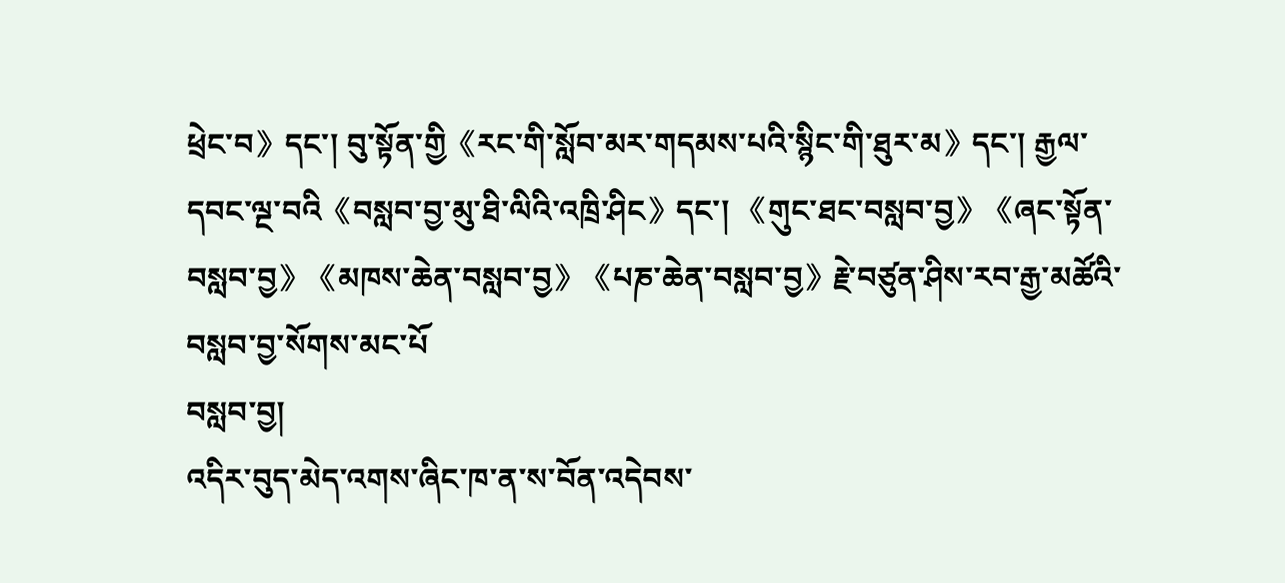ཕྲེང་བ》དང་། བུ་སྟོན་གྱི《རང་གི་སློབ་མར་གདམས་པའི་སྙིང་གི་ཐུར་མ》དང་། རྒྱལ་དབང་ལྔ་བའི《བསླབ་བྱ་མུ་ཐི་ལིའི་འཁྲི་ཤིང》དང་། 《གུང་ཐང་བསླབ་བྱ》《ཞང་སྟོན་བསླབ་བྱ》《མཁས་ཆེན་བསླབ་བྱ》《པཎ་ཆེན་བསླབ་བྱ》རྗེ་བཙུན་ཤིས་རབ་རྒྱ་མཚོའི་བསླབ་བྱ་སོགས་མང་པོ
བསླབ་བྱ།
འདིར་བུད་མེད་འགས་ཞིང་ཁ་ན་ས་བོན་འདེབས་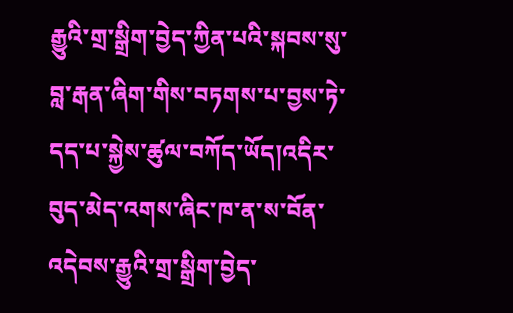རྒྱུའི་གྲ་སྒྲིག་བྱེད་ཀྱིན་པའི་སྐབས་སུ་བླ་རྒན་ཞིག་གིས་བཏགས་པ་བྱས་ཏེ་དད་པ་སྐྱེས་ཚུལ་བཀོད་ཡོད།འདིར་བུད་མེད་འགས་ཞིང་ཁ་ན་ས་བོན་འདེབས་རྒྱུའི་གྲ་སྒྲིག་བྱེད་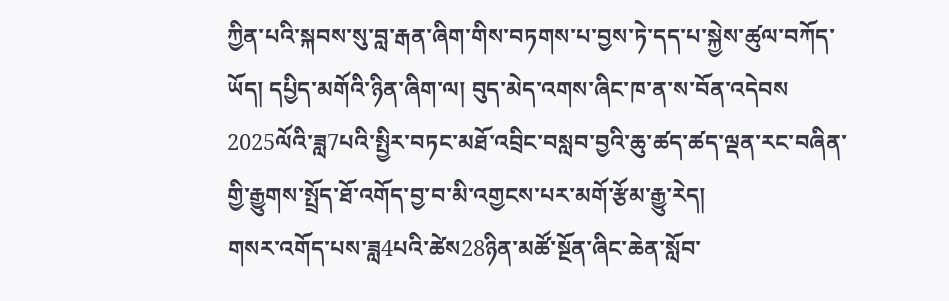ཀྱིན་པའི་སྐབས་སུ་བླ་རྒན་ཞིག་གིས་བཏགས་པ་བྱས་ཏེ་དད་པ་སྐྱེས་ཚུལ་བཀོད་ཡོད། དཔྱིད་མགོའི་ཉིན་ཞིག་ལ། བུད་མེད་འགས་ཞིང་ཁ་ན་ས་བོན་འདེབས
2025ལོའི་ཟླ7པའི་སྤྱིར་བཏང་མཐོ་འབྲིང་བསླབ་བྱའི་ཆུ་ཚད་ཚད་ལྡན་རང་བཞིན་གྱི་རྒྱུགས་སྤྲོད་ཐོ་འགོད་བྱ་བ་མི་འགྱངས་པར་མགོ་རྩོམ་རྒྱུ་རེད།
གསར་འགོད་པས་ཟླ4པའི་ཚེས28ཉིན་མཚོ་སྔོན་ཞིང་ཆེན་སློབ་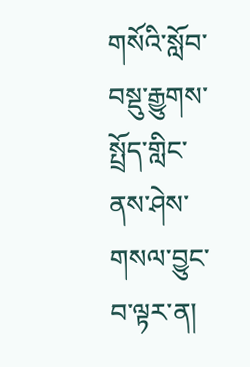གསོའི་སློབ་བསྡུ་རྒྱུགས་སྤྲོད་གླིང་ནས་ཤེས་གསལ་བྱུང་བ་ལྟར་ན།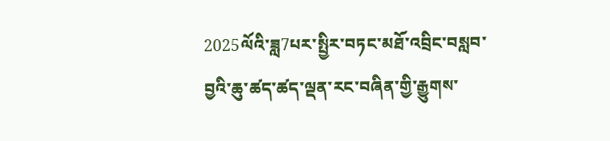2025ལོའི་ཟླ7པར་སྤྱིར་བཏང་མཐོ་འབྲིང་བསླབ་བྱའི་ཆུ་ཚད་ཚད་ལྡན་རང་བཞིན་གྱི་རྒྱུགས་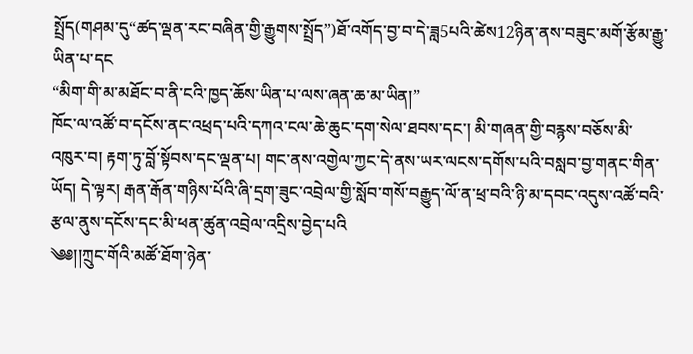སྤྲོད(གཤམ་དུ“ཚད་ལྡན་རང་བཞིན་གྱི་རྒྱུགས་སྤྲོད”)ཐོ་འགོད་བྱ་བ་དེ་ཟླ5པའི་ཚེས12ཉིན་ནས་བཟུང་མགོ་རྩོམ་རྒྱུ་ཡིན་པ་དང
“མིག་གི་མ་མཐོང་བ་ནི་ངའི་ཁྱད་ཆོས་ཡིན་པ་ལས་ཞན་ཆ་མ་ཡིན།”
ཁོང་ལ་འཚོ་བ་དངོས་ནང་འཕྲད་པའི་དཀའ་ངལ་ཆེ་ཆུང་དག་སེལ་ཐབས་དང་། མི་གཞན་གྱི་བརྙས་བཅོས་མི་འཁུར་བ། རྟག་ཏུ་བློ་སྟོབས་དང་ལྡན་པ། གང་ནས་འགྱེལ་ཀྱང་དེ་ནས་ཡར་ལངས་དགོས་པའི་བསླབ་བྱ་གནང་གིན་ཡོད། དེ་ལྟར། རྒན་རྒོན་གཉིས་པོའི་ཞི་དྲག་ཟུང་འབྲེལ་གྱི་སློབ་གསོ་བརྒྱུད་ལོ་ན་ཕྲ་བའི་ཉི་མ་དབང་འདུས་འཚོ་བའི་རྩལ་ནུས་དངོས་དང་མི་ཕན་ཚུན་འབྲེལ་འདྲིས་བྱེད་པའི
༄༅།།ཀྲུང་གོའི་མཚོ་ཐོག་ཉེན་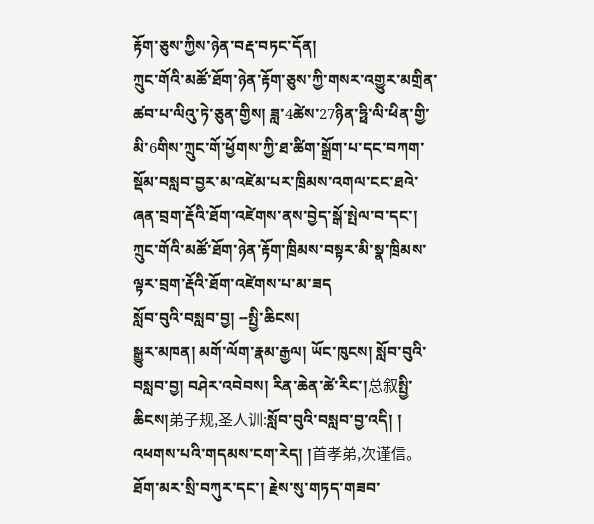རྟོག་ཅུས་ཀྱིས་ཉེན་བརྡ་བཏང་དོན།
ཀྲུང་གོའི་མཚོ་ཐོག་ཉེན་རྟོག་ཅུས་ཀྱི་གསར་འགྱུར་མགྲིན་ཚབ་པ་ལིའུ་ཏེ་ཅུན་གྱིས། ཟླ་4ཚེས་27ཉིན་ཧྥི་ལི་ཕིན་གྱི་མི་6གིས་ཀྲུང་གོ་ཕྱོགས་ཀྱི་ཐ་ཚིག་སྒྲོག་པ་དང་བཀག་སྡོམ་བསླབ་བྱར་མ་འཛེམ་པར་ཁྲིམས་འགལ་ངང་ཐའེ་ཞན་བྲག་རྡོའི་ཐོག་འཛེགས་ནས་བྱེད་སྒོ་སྤེལ་བ་དང་། ཀྲུང་གོའི་མཚོ་ཐོག་ཉེན་རྟོག་ཁྲིམས་བསྟར་མི་སྣ་ཁྲིམས་ལྟར་བྲག་རྡོའི་ཐོག་འཛེགས་པ་མ་ཟད
སློབ་བུའི་བསླབ་བྱ། --སྤྱི་ཆིངས།
སྒྱུར་མཁན། མགོ་ལོག་རྣམ་རྒྱལ། ཡོང་ཁུངས། སློབ་བུའི་བསླབ་བྱ། བཤེར་འབེབས། རིན་ཆེན་ཚེ་རིང་།总叙སྤྱི་ཆིངས།弟子规,圣人训:སློབ་བུའི་བསླབ་བྱ་འདི། ། འཕགས་པའི་གདམས་ངག་རེད། །首孝弟,次谨信。ཐོག་མར་སྲི་བཀུར་དང་། རྗེས་སུ་གཏད་གཟབ་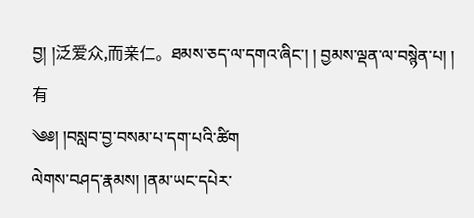བྱ། །泛爱众,而亲仁。ཐམས་ཅད་ལ་དགའ་ཞིང་། ། བྱམས་ལྡན་ལ་བསྙེན་པ། ། 有
༄༅། །བསླབ་བྱ་བསམ་པ་དག་པའི་ཚིག
ལེགས་བཤད་རྣམས། །ནམ་ཡང་དཔེར་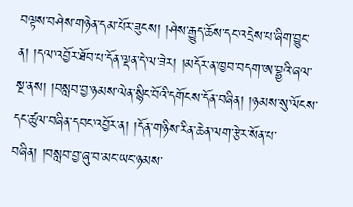བལྟས་བཤེས་གཉེན་དམ་པོར་ཟུངས། །ཤེས་རྒྱུད་ཆོས་དང་འདྲེས་པ་ཞིག་བྱུང་ན། །དལ་འབྱོར་ཐོབ་པ་དོན་ལྡན་དེ་ལ་ཟེར། །མདོར་ན་ཁྱབ་བདག་ཨ་བྷྱའི་ཞལ་སྔ་ནས། །བསླབ་བྱ་ཉམས་ལེན་སྙིང་བོའི་དགོངས་དོན་བཞིན། །ཉམས་སུ་ལོངས་དང་ཚུལ་བཞིན་དབང་འབྱོར་ན། །དོན་གཉིས་རིན་ཆེན་ལག་རྩེར་སོན་པ་བཞིན། །བསླབ་བྱ་ཞུ་བ་མང་ཡང་ཉམས་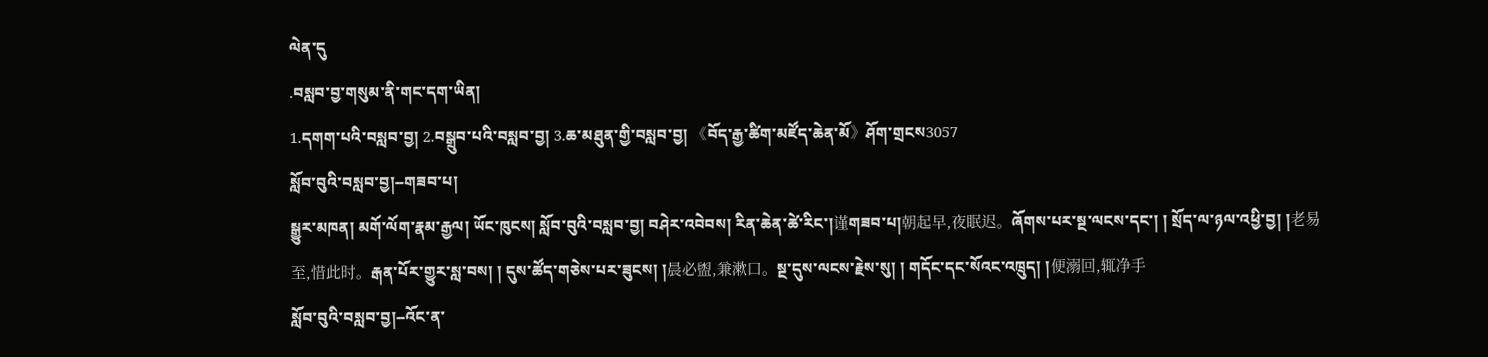ལེན་དུ
.བསླབ་བྱ་གསུམ་ནི་གང་དག་ཡིན།
1.དགག་པའི་བསླབ་བྱ། 2.བསྒྲུབ་པའི་བསླབ་བྱ། 3.ཆ་མཐུན་གྱི་བསླབ་བྱ། 《བོད་རྒྱ་ཚིག་མཛོད་ཆེན་མོ》ཤོག་གྲངས3057
སློབ་བུའི་བསླབ་བྱ།--གཟབ་པ།
སྒྱུར་མཁན། མགོ་ལོག་རྣམ་རྒྱལ། ཡོང་ཁུངས། སློབ་བུའི་བསླབ་བྱ། བཤེར་འབེབས། རིན་ཆེན་ཚེ་རིང་།谨གཟབ་པ།朝起早,夜眠迟。ཞོགས་པར་སྔ་ལངས་དང་། ། སྲོད་ལ་ཉལ་འཕྱི་བྱ། །老易至,惜此时。རྒན་པོར་གྱུར་སླ་བས། ། དུས་ཚོད་གཅེས་པར་ཟུངས། །晨必盥,兼漱口。སྔ་དུས་ལངས་རྗེས་སུ། ། གདོང་དང་སོའང་འཁྲུད། །便溺回,辄净手
སློབ་བུའི་བསླབ་བྱ།--འོང་ན་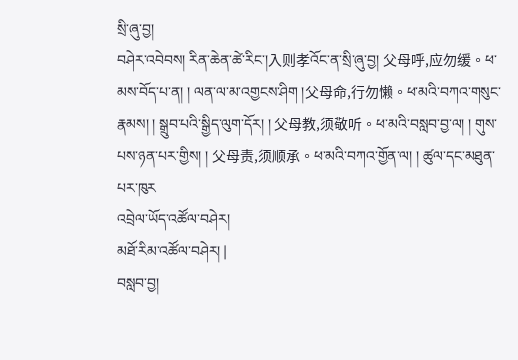སྲི་ཞུ་བྱ།
བཤེར་འབེབས། རིན་ཆེན་ཚེ་རིང་།入则孝འོང་ན་སྲི་ཞུ་བྱ། 父母呼,应勿缓。ཕ་མས་བོད་པ་ན། ། ལན་ལ་མ་འགྱངས་ཤིག །父母命,行勿懒。ཕ་མའི་བཀའ་གསུང་རྣམས། ། སྒྲུབ་པའི་སྒྱིད་ལུག་དོར། ། 父母教,须敬听。ཕ་མའི་བསླབ་བྱ་ལ། ། གུས་པས་ཉན་པར་གྱིས། ། 父母责,须顺承。ཕ་མའི་བཀའ་གྱོན་ལ། ། ཚུལ་དང་མཐུན་པར་ཁུར
འབྲེལ་ཡོད་འཚོལ་བཤེར།
མཐོ་རིམ་འཚོལ་བཤེར། |
བསླབ་བྱ།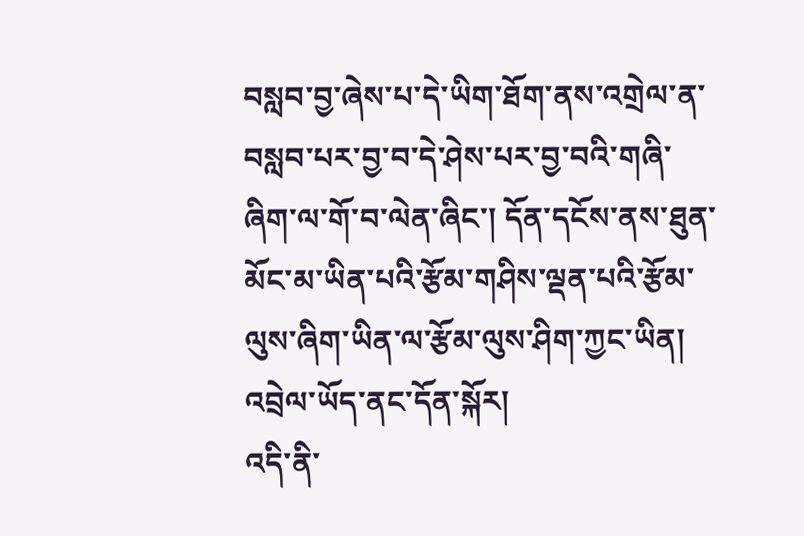བསླབ་བྱ་ཞེས་པ་དེ་ཡིག་ཐོག་ནས་འགྲེལ་ན་བསླབ་པར་བྱ་བ་དེ་ཤེས་པར་བྱ་བའི་གཞི་ཞིག་ལ་གོ་བ་ལེན་ཞིང་། དོན་དངོས་ནས་ཐུན་མོང་མ་ཡིན་པའི་རྩོམ་གཤིས་ལྡན་པའི་རྩོམ་ལུས་ཞིག་ཡིན་ལ་རྩོམ་ལུས་ཤིག་ཀྱང་ཡིན།
འབྲེལ་ཡོད་ནང་དོན་སྐོར།
འདི་ནི་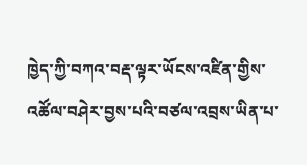ཁྱེད་ཀྱི་བཀའ་བརྡ་ལྟར་ཡོངས་འཛིན་གྱིས་འཚོལ་བཤེར་བྱས་པའི་བཙལ་འབྲས་ཡིན་པ་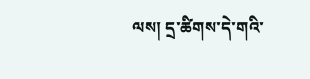ལས། དྲ་ཚིགས་དེ་གའི་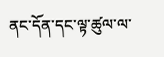ནང་དོན་དང་ལྟ་ཚུལ་ལ་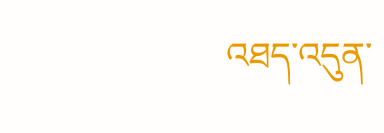འཐད་འདུན་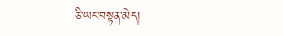ཅི་ཡང་བསྟན་མེད།